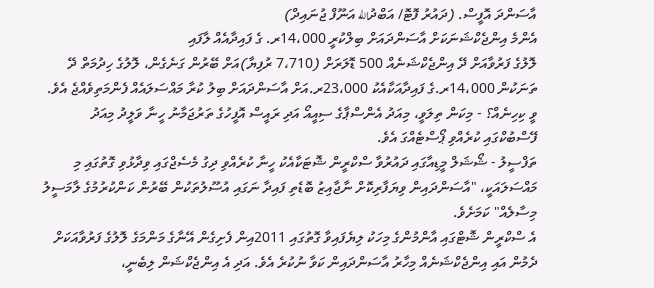އާސަންދަ އޮފީސް. (ދައުރު ފޮޓޮ/ އަބްދުالله އަނޫފް ޖުނައިދް)
އެންމެ އިންޖެކްޝަނަކަށް އާސަންދައަށް ބިލްކުރީ 14،000ރ. ގެ ފައިދާއެއް ލާފައި
ލޮލުގެ ފަރުވާއަށް ދޭ އިންޖެކްޝަނެއް 500 ޑޮލަރަށް (7،710 ރުފިޔާ)އަށް ބޭރުން ގަނެގެން، ލޮލުގެ ހިދުމަތް ދޭ ތަނަކުން 14،000ރ.ގެ ފައިދާއަކާއެކު 23،000ރ.އަށް އާސަންދައަށް ބިލު ކުރާ މައްސަލައެއް ފެންމަތިވެއްޖެ އެވެ.
ވީ ކިހިނެއް؟ - މިކަން ތިލަވީ، މިއަދު އެންސްޕާގެ ސިއީއޯ އަދި ރައީސް އޮފީހުގެ ތަރުޖަމާނު ހީނާ ވަލީދު މިއަދު ފޭސްބުކްގައި ކުރެއްވި ޕޯސްޓެއްގަ އެވެ.
ތަފްސީލު - ޝޯޝަލް މީޑިއާގައި ދައުރުވާ ސްކްރީން ޝޮޓަކާއެކު ހީނާ ކުރެއްވި ދިގު މެސެޖްގައި ވިދާޅުވި ގޮތުގައި މި މައްސަލައަކީ، "އާސަންދައިން ވިޔަފާރިކޮށް ނާޖާއިޒު ބޮޑެތި ފައިދާ ނަގައި އުސޫލުތަކުން ބޭރުން ކަންކުރުމުގެ ލާމަސީލު މިސާލެއް" ކަމަށެވެ.
އެ ސްކްރީން ޝޮޓްގައި އާންމުންގެ މިހަކު ލިޔެފައިވާ ގޮތުގައި 2011އިން ފެށިގެން އޭނާގެ މަންމަގެ ލޮލުގެ ފަރުވާއަކަށް ދެމުން އައި އިންޖެކްޝަނެއް މިހާރު އާސަންދައިން ކަވާ ނުކުރެ އެވެ. އަދި އެ އިންޖެކްޝަން ލިބެނީ،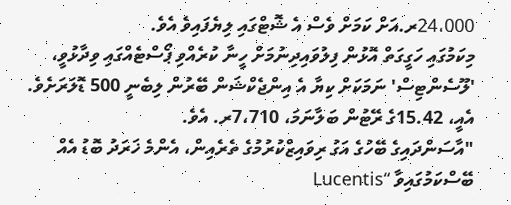24،000ރ.އަށް ކަމަށް ވެސް އެ ޝޮޓްގައި ލިޔެފައިވެ އެވެ.
މިކަމުގައި ހަގީގަތް އޮޅުން ފިލުވައިދިނުމަށް ހީނާ ކުރެއްވި ޕޯސްޓެއްގައި ވިދާޅުވީ، 'ލޫސެންޓިސް' ނަމަކަށް ކިޔާ އެ އިންޖެކްޝަން ބޭރުން ލިބެނީ 500 ޑޮލަރަށެވެ. އެއީ، 15.42ގެ ރޭޓުން ބަލާނަމަ، 7،710ރ. އެވެ.
"އާސަންދައިގެ ބޭހުގެ އަގު ރިވައިޒްކުރުމުގެ ތެރެއިން، އެންމެ ޚަރަދު ބޮޑު އެއް ބޭސްކަމުގައިވާ “Lucentis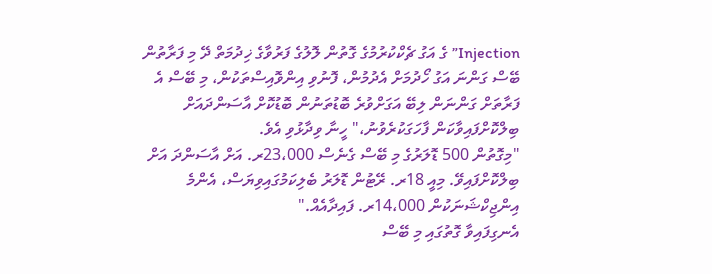Injection” ގެ އަގު ޗެކްކުރުމުގެ ގޮތުން ލޮލުގެ ފަރުވާގެ ޚިދުމަތް ދޭ މި ފަރާތުން ބޭސް ގަންނަ އަގު ހޯދުމަށް އެދުމުން، ފޮނުވި އިންވޮއިސްތަކުން، މި ބޭސް އެ ފަރާތަށް ގަންނަން ލިބޭ އަގަށްވުރެ ބޮޑުތަނުން ބޮޑުކޮށް އާސަންދައަށް ބިލްކޮށްފައިވާކަން ފާހަގަކުރެވުނު،" ހީނާ ވިދާޅުވި އެވެ.
"މިގޮތުން 500 ޑޮލަރުގެ މި ބޭސް ގެނެސް 23،000ރ. އަށް އާސަންދަ އަށް ބިލްކޮށްފައިވޭ. މިއީ 18ރ. ރޭޓުން ޑޮލަރު ބެލިކަމުގައިވިޔަސް، އެންމެ އިންޖިކްޝަނަކުން 14،000ރ. ފައިދާއެއް."
އެނގިފައިވާ ގޮތުގައި މި ބޭސް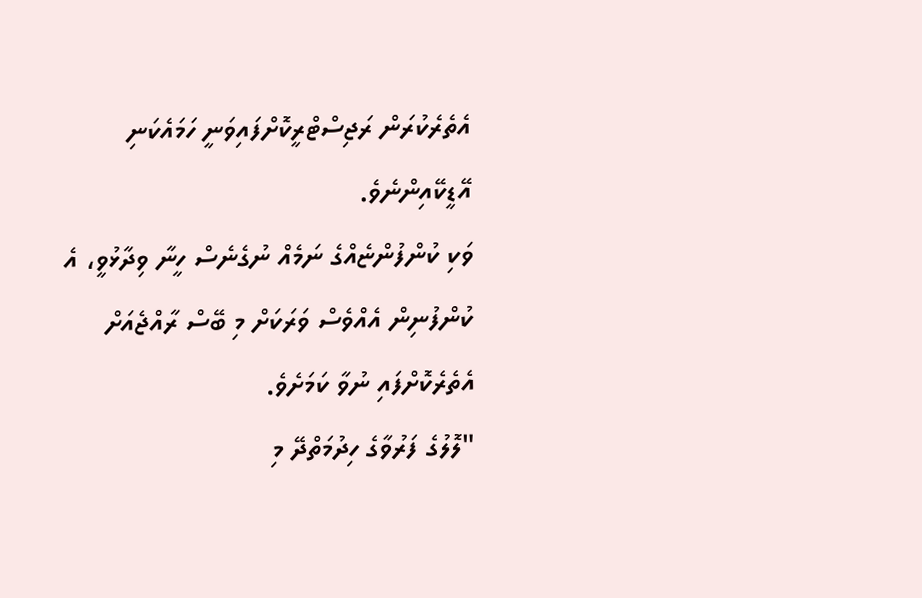އެތެރެކުރަން ރަޖިސްޓްރީކޮށްފައިވަނީ ހަމައެކަނި އޭޑީކޭއިންނެވެ.
ވަކި ކުންފުންޏެއްގެ ނަމެއް ނުގެނެސް ހީނާ ވިދާޅުވީ، އެ ކުންފުނިން އެއްވެސް ވަރަކަށް މި ބޭސް ރާއްޖެއަށް އެތެރެކޮށްފައި ނުވާ ކަމަށެވެ.
"ލޮލުގެ ފަރުވާގެ ހިދުމަތްދޭ މި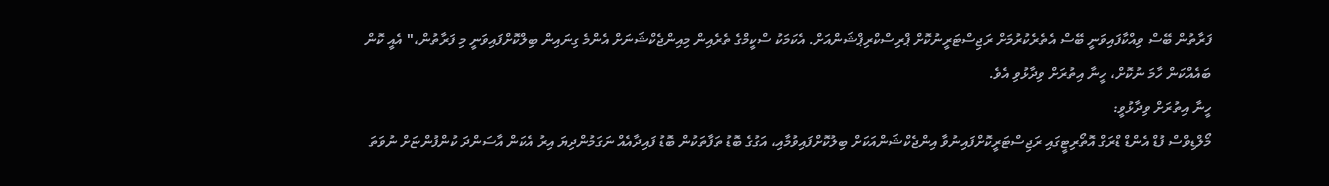ފަރާތުން ބޭސް ވިއްކާފައިވަނީ ބޭސް އެތެރެކުރުމަށް ރަޖިސްޓަރީނުކޮށް ޕްރިސްކްރިޕްޝަންއަށް. އެކަމަކު ސްކީމްގެ ތެރެއިން މިއިންޖެކްޝަނަށް އެންމެ ގިނައިން ބިލްކޮށްފައިވަނީ މި ފަރާތުން،" އެއީ ކޮން ބައެއްކަން ހާމަ ނުކޮށް، ހީނާ އިތުރަށް ވިދާޅުވި އެވެ.
ހީނާ އިތުރަށް ވިދާޅުވީ:
މޯލްޑިވްސް ފުޑް އެންޑް ޑްރަގް އޮތޯރިޓީގައި ރަޖިސްޓަރީކޮށްފައިނުވާ އިންޖެކްޝަންއަކަށް ބިލުކޮށްފައިވުމާއި، އަގުގެ ބޮޑު ތަފާތަކުން ބޮޑު ފައިދާއެއް ނަގަމުންދިޔަ އިރު އެކަން އާސަންދަ ކުންފުންޏަށް ނުވަތަ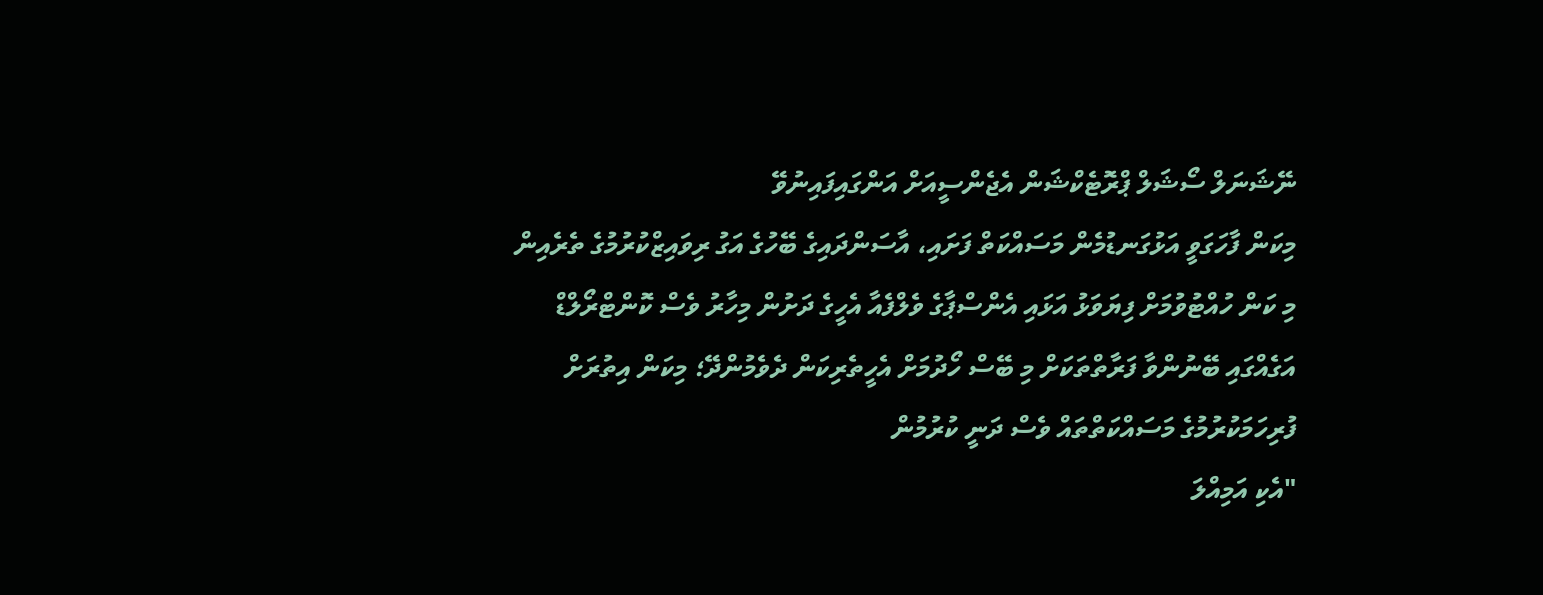ނޭޝަނަލް ސޯޝަލް ޕްރޮޓެކްޝަން އެޖެންސީއަށް އަންގައިފައިނުވޭ
މިކަން ފާހަގަވީ އަޅުގަނޑުމެން މަސައްކަތް ފަށައި، އާސަންދައިގެ ބޭހުގެ އަގު ރިވައިޒްކުރުމުގެ ތެރެއިން
މި ކަން ހުއްޓުވުމަށް ފިޔަވަޅު އަޅައި އެންސްޕާގެ ވެލްފެއާ އެހީގެ ދަށުން މިހާރު ވެސް ކޮންޓްރޯލްޑް އަގެއްގައި ބޭނުންވާ ފަރާތްތަކަށް މި ބޭސް ހޯދުމަށް އެހީތެރިކަން ދެވެމުންދޭ؛ މިކަން އިތުރަށް ފުރިހަމަކުރުމުގެ މަސައްކަތްތައް ވެސް ދަނީ ކުރުމުން
"އެކި އަމިއްލަ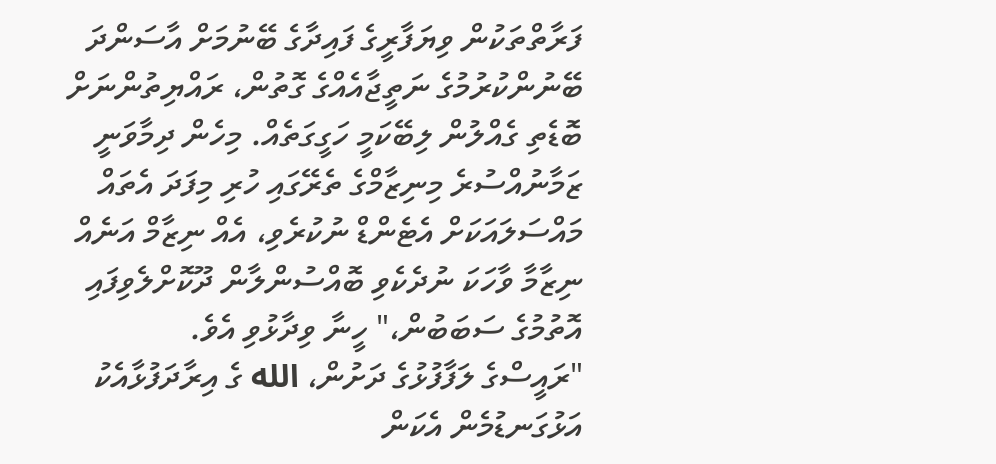ފަރާތްތަކުން ވިޔަފާރީގެ ފައިދާގެ ބޭނުމަށް އާސަންދަ ބޭނުންކުރުމުގެ ނަތީޖާއެއްގެ ގޮތުން، ރައްޔިތުންނަށް ބޮޑެތި ގެއްލުން ލިބޭކަމީ ހަގީގަތެއް. މިހެން ދިމާވަނީ ޒަމާނުއްސުރެ މިނިޒާމްގެ ތެރޭގައި ހުރި މިފަދަ އެތައް މައްސަލައަކަށް އެޓެންޑް ނުކުރެވި، އެއް ނިޒާމް އަނެއް ނިޒާމާ ވާހަކަ ނުދެކެވި ބޮއްސުންލާން ދޫކޮށްލެވިފައި އޮތުމުގެ ސަބަބުން،" ހީނާ ވިދާޅުވި އެވެ.
"ރައީސްގެ ލަފާފުޅުގެ ދަށުން، الله ގެ އިރާދަފުޅާއެކު އަޅުގަނޑުމެން އެކަން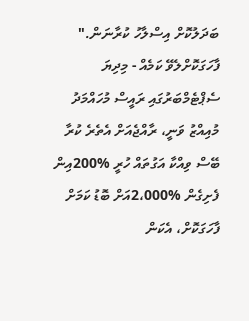ބަދަލުކޮށް އިސްލާހު ކުރާނަން."
ފާހަގަކޮށްލެވޭ ކަމެއް - މިދިޔަ ސެޕްޓެމްބަރުގައި ރައީސް މުހައްމަދު މުއިއްޒު ވަނީ، ރާއްޖެއަށް އެތެރެ ކުރާ ބޭސް ވިއްކާ އަގުތައް ހުރީ %200އިން ފެށިގެން %2،000އަށް ބޮޑު ކަމަށް ފާހަގަކޮށް، އެކަން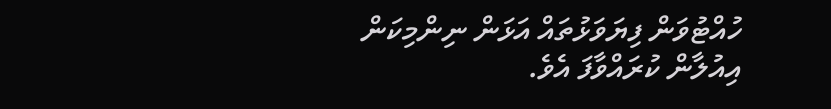ހުއްޓުވަން ފިޔަވަޅުތައް އަޅަން ނިންމިކަން އިއުލާން ކުރައްވާފަ އެވެ.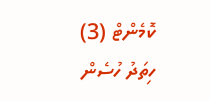ކޮމެންޓް (3)
ހިތަދު ހުސެން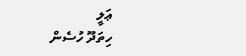ޢަލީ
ހިތަދޫ ހުސެން